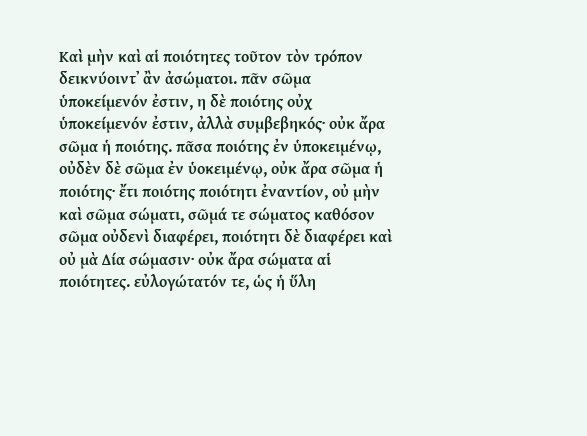Καὶ μὴν καὶ αἱ ποιότητες τοῦτον τὸν τρόπον δεικνύοιντ᾽ ἂν ἀσώματοι. πᾶν σῶμα ὑποκείμενόν ἐστιν, η δὲ ποιότης οὐχ ὑποκείμενόν ἐστιν, ἀλλὰ συμβεβηκός· οὐκ ἄρα σῶμα ἡ ποιότης. πᾶσα ποιότης ἐν ὑποκειμένῳ, οὐδὲν δὲ σῶμα ἐν ὑοκειμένῳ, οὐκ ἄρα σῶμα ἡ ποιότης· ἔτι ποιότης ποιότητι ἐναντίον, οὐ μὴν καὶ σῶμα σώματι, σῶμά τε σώματος καθόσον σῶμα οὐδενὶ διαφέρει, ποιότητι δὲ διαφέρει καὶ οὐ μὰ Δία σώμασιν· οὐκ ἄρα σώματα αἱ ποιότητες. εὐλογώτατόν τε, ὡς ἡ ὕλη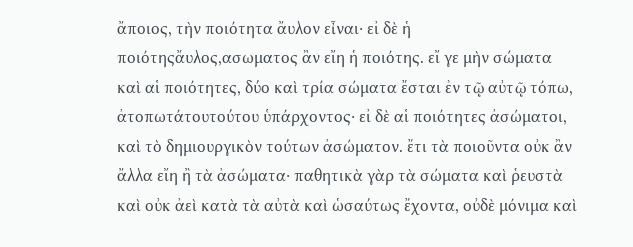ἄποιος, τὴν ποιότητα ἄυλον εἶναι· εἰ δὲ ἡ ποιότηςἄυλος,ασωματος ἂν εἴη ἡ ποιότης. εἴ γε μὴν σώματα καὶ αἱ ποιότητες, δύο καὶ τρία σώματα ἔσται ἐν τῷ αὐτῷ τόπω, ἀτοπωτάτουτούτου ὑπάρχοντος· εἰ δὲ αἱ ποιότητες ἀσώματοι, καὶ τὸ δημιουργικὸν τούτων ἀσώματον. ἔτι τὰ ποιοῦντα οὐκ ἂν ἄλλα εἴη ἢ τὰ ἀσώματα· παθητικὰ γὰρ τὰ σώματα καὶ ῥευστὰ καὶ οὐκ ἀεὶ κατὰ τὰ αὐτὰ καὶ ὡσαύτως ἔχοντα, οὐδὲ μόνιμα καὶ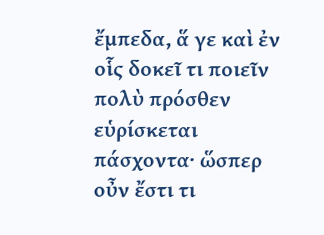ἔμπεδα, ἅ γε καὶ ἐν οἷς δοκεῖ τι ποιεῖν πολὺ πρόσθεν εὑρίσκεται πάσχοντα· ὥσπερ οὖν ἔστι τι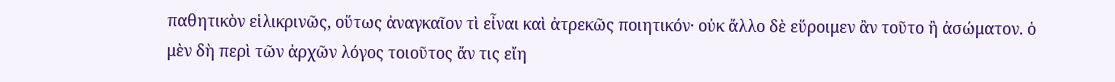παθητικὸν εἱλικρινῶς, οὕτως ἀναγκαῖον τὶ εἶναι καὶ ἀτρεκῶς ποιητικόν· οὐκ ἄλλο δὲ εὕροιμεν ἂν τοῦτο ἢ ἀσώματον. ὁ μὲν δὴ περὶ τῶν ἀρχῶν λόγος τοιοῦτος ἄν τις εἴη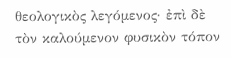θεολογικὸς λεγόμενος· ἐπὶ δὲ τὸν καλούμενον φυσικὸν τόπον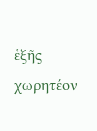ἑξῆς χωρητέον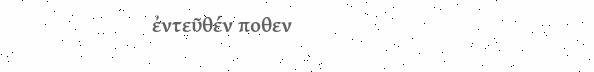ἐντεῦθέν ποθεν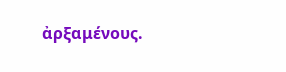ἀρξαμένους.